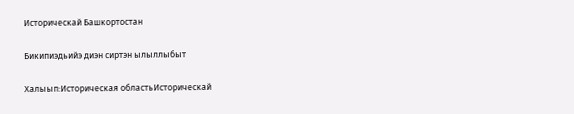Историческай Башкортостан

Бикипиэдьийэ диэн сиртэн ылыллыбыт

Халыып:Историческая областьИсторическай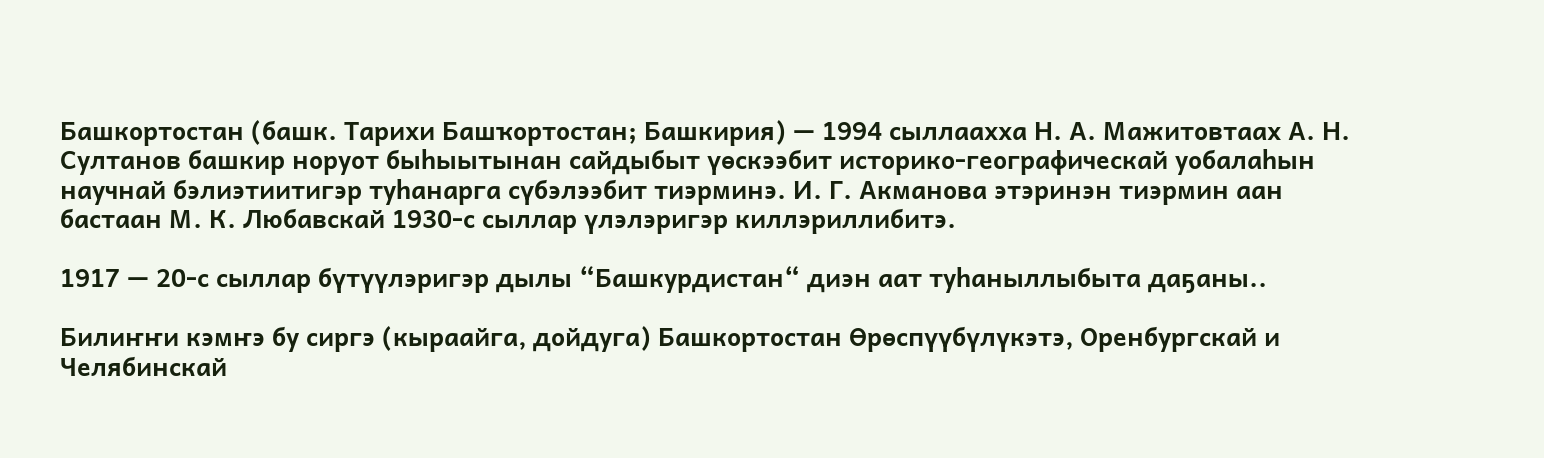Башкортостан (башк. Тарихи Башҡортостан; Башкирия) — 1994 сыллаахха Н. А. Мажитовтаах А. Н. Султанов башкир норуот быһыытынан сайдыбыт үөскээбит историко-географическай уобалаһын научнай бэлиэтиитигэр туһанарга сүбэлээбит тиэрминэ. И. Г. Акманова этэринэн тиэрмин аан бастаан М. К. Любавскай 1930-с сыллар үлэлэригэр киллэриллибитэ.

1917 — 20-с сыллар бүтүүлэригэр дылы “Башкурдистан“ диэн аат туһаныллыбыта даҕаны..

Билиҥҥи кэмҥэ бу сиргэ (кыраайга, дойдуга) Башкортостан Өрөспүүбүлүкэтэ, Оренбургскай и Челябинскай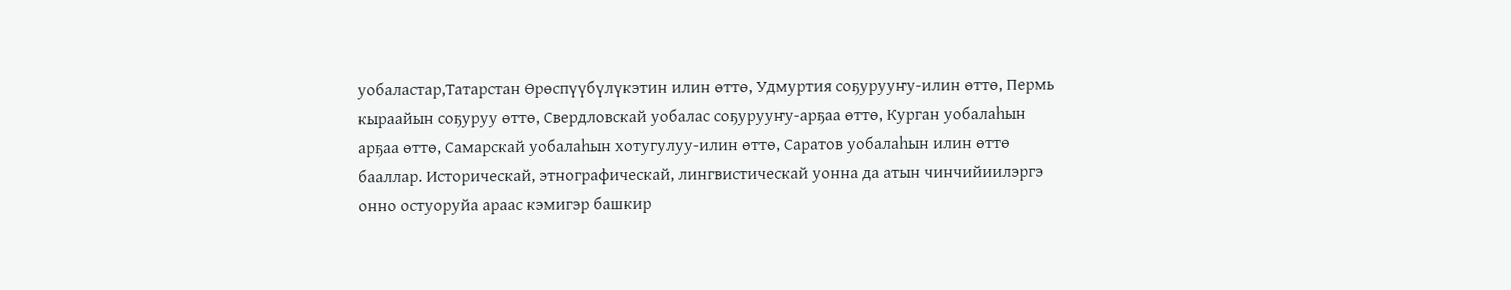уобаластар,Татарстан Өрөспүүбүлүкэтин илин өттө, Удмуртия соҕурууҥу-илин өттө, Пермь кыраайын соҕуруу өттө, Свердловскай уобалас соҕурууҥу-арҕаа өттө, Курган уобалаһын арҕаа өттө, Самарскай уобалаһын хотугулуу-илин өттө, Саратов уобалаһын илин өттө бааллар. Историческай, этнографическай, лингвистическай уонна да атын чинчийиилэргэ онно остуоруйа араас кэмигэр башкир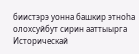биистэрэ уонна башкир этноһа олохсуйбут сирин ааттыырга Историческай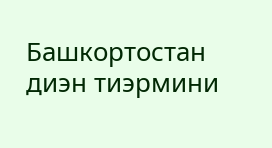Башкортостан диэн тиэрмини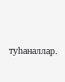туһаналлар.